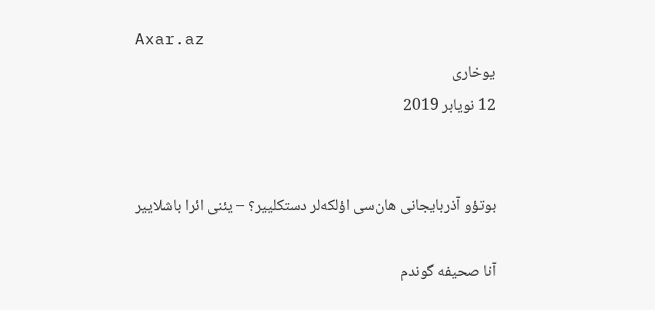Axar.az
یوخاری
12 نویابر 2019


بوتؤو آذربایجانی هان‌سی اؤلکه‌لر دستکلییر؟ – یئنی ائرا باشلاییر

آنا صحیفه گوندم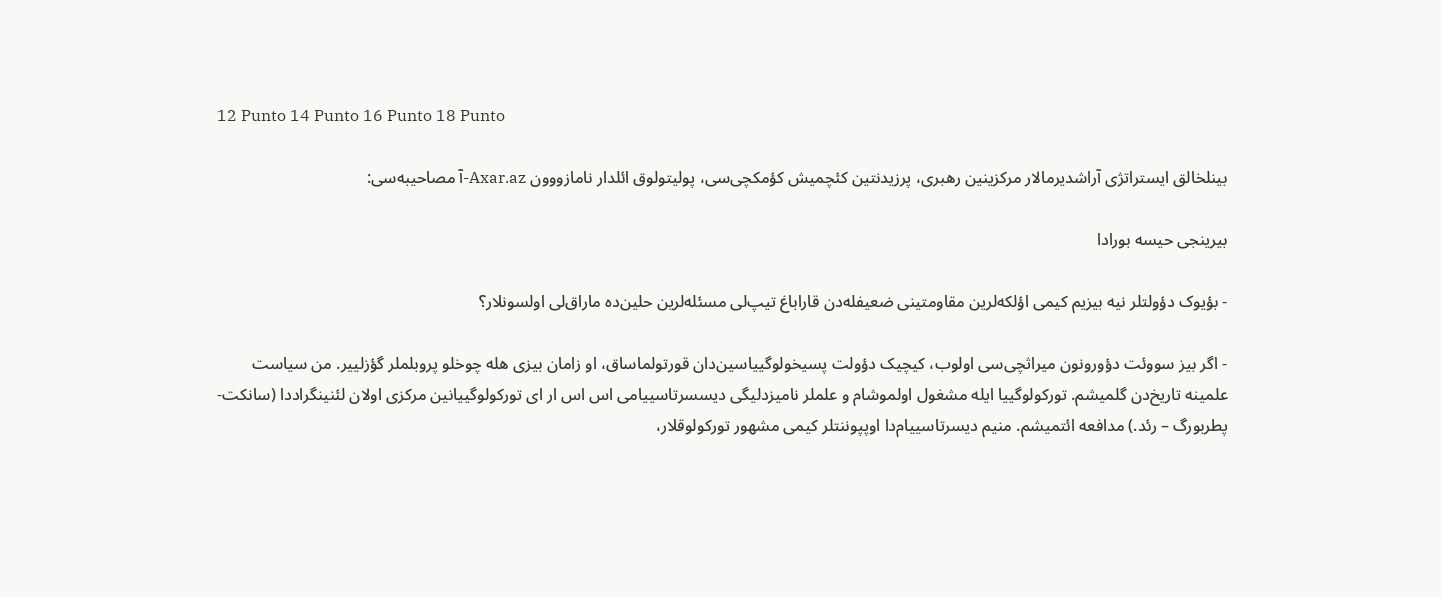12 Punto 14 Punto 16 Punto 18 Punto

بینلخالق ایستراتژی آراشدیرمالار مرکزینین رهبری، پرزیدنتین کئچمیش کؤمکچی‌سی، پولیتولوق ائلدار نامازووون Axar.az-آ مصاحیبه‌سی:

بیرینجی حیسه بورادا

- بؤیوک دؤولتلر نیه بیزیم کیمی اؤلکه‌لرین مقاومتینی ضعیفله‌دن قاراباغ تیپ‌لی مسئله‌لرین حلین‌ده ماراق‌لی اولسونلار؟

- اگر بیز سووئت دؤورونون میراثچی‌سی اولوب، کیچیک دؤولت پسیخولوگییاسین‌دان قورتولماساق، او زامان بیزی هله چوخلو پروبلملر گؤزلییر. من سیاست علمینه تاریخ‌دن گلمیشم. تورکولوگییا ایله مشغول اولموشام و علملر نامیزدلیگی دیسسرتاسییامی اس اس ار ای تورکولوگییانین مرکزی اولان لئنینگراددا (سانکت-پطربورگ – رئد.) مدافعه ائتمیشم. منیم دیسرتاسییام‌دا اوپپوننتلر کیمی مشهور تورکولوقلار،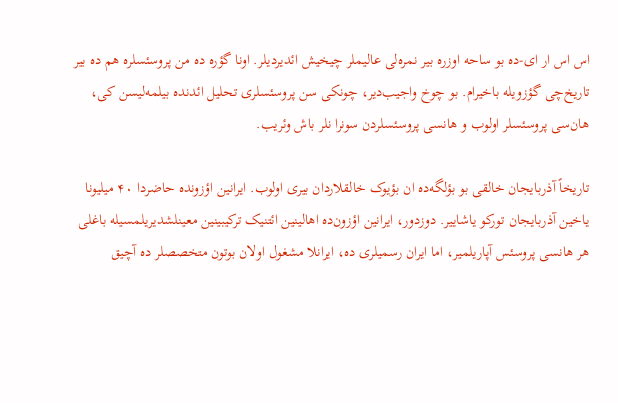اس اس ار ای-ده بو ساحه اوزره بیر نمره‌لی عالیملر چیخیش ائدیردیلر. اونا گؤره ده من پروسئسلره هم ده بیر تاریخ‌چی گؤزویله باخیرام. بو چوخ واجیب‌دیر، چونکی سن پروسئسلری تحلیل ائد‌نده بیلمه‌لیسن کی، هان‌سی پروسئسلر اولوب و هانسی پروسئسلردن سونرا نلر باش وئریب.

تاریخاً آذربایجان خالقی بو بؤلگه‌ده ان بؤیوک خالقلاردان بیری اولوب. ایرانین اؤزونده حاضردا ۴۰ میلیونا یاخین آذربایجان تورکو یاشاییر. دوزدور، ایرانین اؤزون‌ده اهالینین ائتنیک ترکیبینین معینلشدیریلمسیله باغلی هر هانسی پروسئس آپاریلمیر، اما ایران رسمیلری ده، ایرانلا مشغول اولان بوتون متخصصلر ده آچیق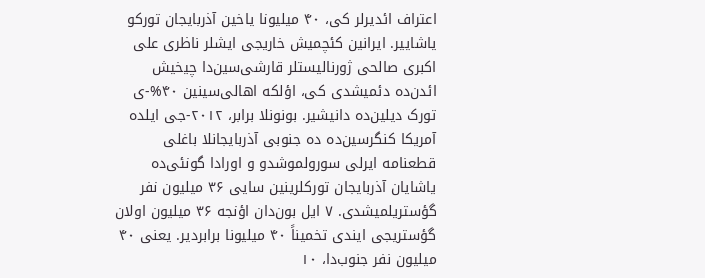اعتراف ائدیرلر کی، ۴۰ میلیونا یاخین آذربایجان تورکو یاشاییر. ایرانین کئچمیش خاریجی ایشلر ناظری علی اکبری صالحی ژورنالیستلر قارشی‌سین‌دا چیخیش ائد‌ن‌ده دئمیشدی کی، اؤلکه اهالی‌سینین ۴۰%-ی تورک دیلین‌ده دانیشیر. بونونلا برابر، ۲۰۱۲-جی ایلده آمریکا کنگرسین‌ده ده جنوبی آذربایجانلا باغلی قطعنامه ایر‌لی سورولموشدو و اورادا گونئی‌ده یاشایان آذربایجان تورکلرینین سایی ۳۶ میلیون نفر گؤستریلمیشدی. ۷ ایل بون‌دان اؤنجه ۳۶ میلیون اولان گؤستریجی ایندی تخمیناً ۴۰ میلیونا برابردیر. یعنی ۴۰ میلیون نفر جنوب‌دا، ۱۰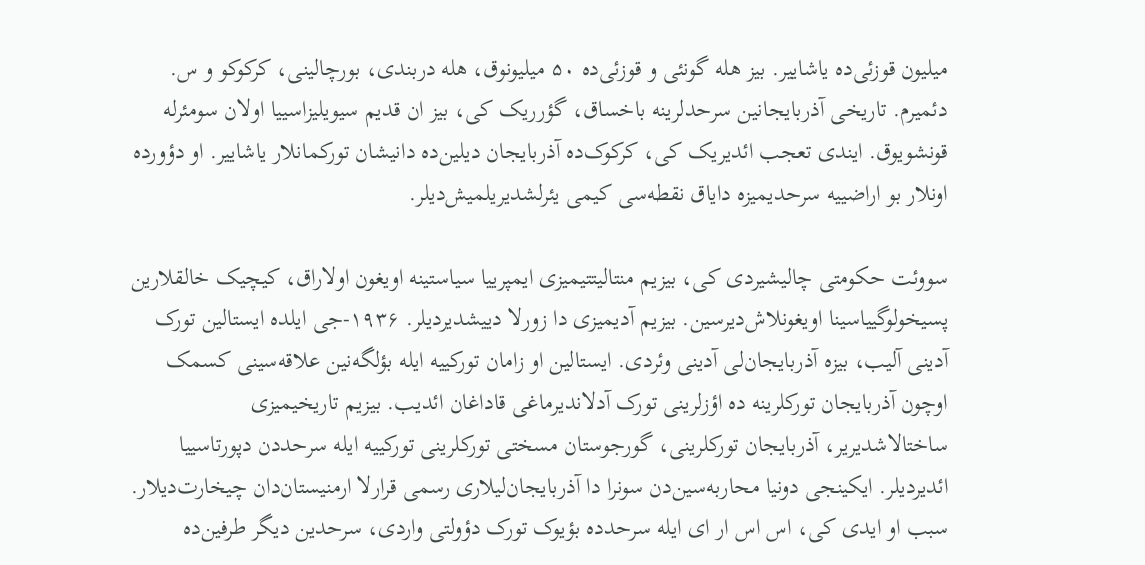میلیون قوزئی‌ده یاشاییر. بیز هله گونئی و قوزئی‌ده ۵۰ میلیونوق، هله دربندی، بورچالینی، کرکوکو و س. دئمیرم. تاریخی آذربایجانین سرحدلرینه باخساق، گؤرریک کی، بیز ان قدیم سیویلیزاسییا اولان سومئرله قونشویوق. ایندی تعجب ائدیریک کی، کرکوک‌ده آذربایجان دیلین‌ده دانیشان تورکمانلار یاشاییر. او دؤورده اونلار بو اراضییه سرحدیمیزه دایاق نقطه‌سی کیمی یئرلشدیریلمیش‌دیلر.

سووئت حکومتی چالیشیردی کی، بیزیم منتالیتتیمیزی ایمپرییا سیاستینه اویغون اولاراق، کیچیک خالقلارین پسیخولوگییاسینا اویغونلاش‌دیرسین. بیزیم آدیمیزی دا زورلا دییشدیردیلر. ۱۹۳۶-جی ایلده ایستالین تورک آدینی آلیب، بیزه آذربایجان‌لی آدینی وئردی. ایستالین او زامان تورکییه ایله بؤلگه‌نین علاقه‌سینی کسمک اوچون آذربایجان تورکلرینه ده اؤزلرینی تورک آدلاندیرماغی قاداغان ائدیب. بیزیم تاریخیمیزی ساختالاشدیریر، آذربایجان تورکلرینی، گورجوستان مسختی تورکلرینی تورکییه ایله سرحددن دپورتاسییا ائدیردیلر. ایکینجی دونیا محاربه‌سین‌دن سونرا دا آذربایجان‌لیلاری رسمی قرارلا ارمنیستان‌دان چیخارت‌دیلار. سبب او ایدی کی، اس اس ار ای ایله سرحدده بؤیوک تورک دؤولتی واردی، سرحدین دیگر طرفین‌ده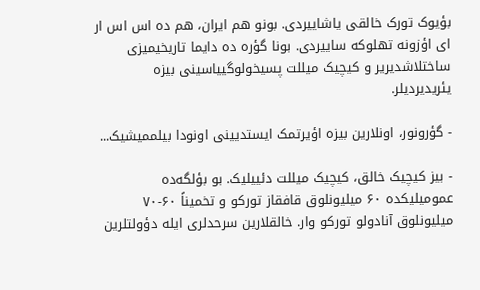بؤیوک تورک خالقی یاشاییردی. بونو هم ایران، هم ده اس اس ار ای اؤزونه تهلوکه ساییردی. بونا گؤره ده دایما تاریخیمیزی ساختلاشدیریر و کیچیک میللت پسیخولوگییاسینی بیزه یئریدیردیلر.

- گؤرونور، اونلارین بیزه اؤیرتمک ایستدیینی اونودا بیلممیشیک...

- بیز کیچیک خالق، کیچیک میللت دئییلیک. بو بؤلگه‌ده عمومیلیکده ۶۰ میلیونلوق قافقاز تورکو و تخمیناً ۶۰-۷۰ میلیونلوق آنادولو تورکو وار. خالقلارین سرحدلری ایله دؤولتلرین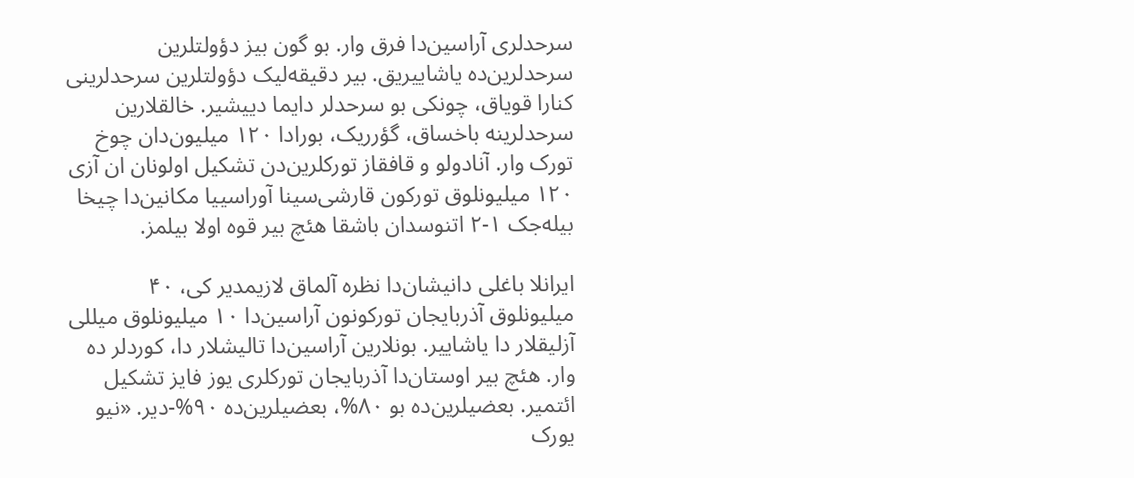سرحدلری آراسین‌دا فرق وار. بو گون بیز دؤولتلرین سرحدلرین‌ده یاشاییریق. بیر دقیقه‌لیک دؤولتلرین سرحدلرینی کنارا قویاق، چونکی بو سرحدلر دایما دییشیر. خالقلارین سرحدلرینه باخساق، گؤرریک، بورادا ۱۲۰ میلیون‌دان چوخ تورک وار. آنادولو و قافقاز تورکلرین‌دن تشکیل اولونان ان آزی ۱۲۰ میلیونلوق تورکون قارشی‌سینا آوراسییا مکانین‌دا چیخا بیله‌جک ۱-۲ اتنوسدان باشقا هئچ بیر قوه اولا بیلمز.

ایرانلا باغلی دانیشان‌دا نظره آلماق لازیمدیر کی، ۴۰ میلیونلوق آذربایجان تورکونون آراسین‌دا ۱۰ میلیونلوق میللی آزلیقلار دا یاشاییر. بونلارین آراسین‌دا تالیشلار دا، کوردلر ده وار. هئچ بیر اوستان‌دا آذربایجان تورکلری یوز فایز تشکیل ائتمیر. بعضیلرین‌ده بو ۸۰%، بعضیلرین‌ده ۹۰%-دیر. «نیو یورک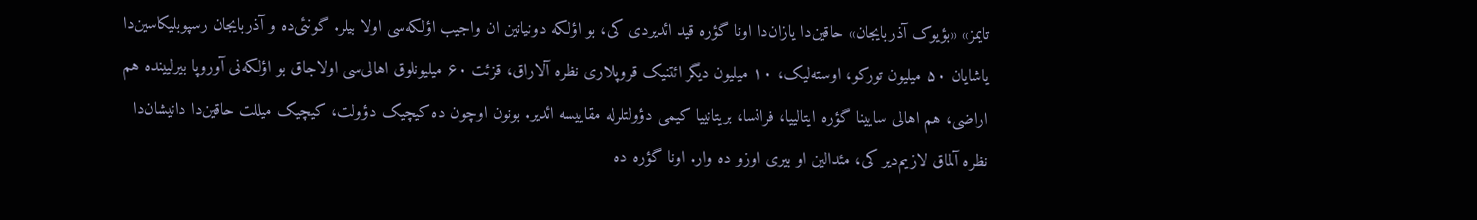تایمز» «بؤیوک آذربایجان» حاقین‌دا یازان‌دا اونا گؤره قید ائدیردی کی، بو اؤلکه دونیانین ان واجیب اؤلکه‌سی اولا بیلر. گونئی‌ده و آذربایجان رسپوبلیکاسین‌دا یاشایان ۵۰ میلیون تورکو، اوسته‌لیک، ۱۰ میلیون دیگر ائتنیک قروپلاری نظره آلاراق، قزئت ۶۰ میلیونلوق اهالی‌سی اولاجاق بو اؤلکه‌نی آوروپا بیرلیینده هم اراضی، هم اهالی سایینا گؤره ایتالییا، فرانسا، بریتانییا کیمی دؤولتلرله مقاییسه ائدیر. بونون اوچون ده کیچیک دؤولت، کیچیک میللت حاقین‌دا دانیشان‌دا نظره آلماق لازیم‌دیر کی، مئدالین او بیری اوزو ده وار. اونا گؤره ده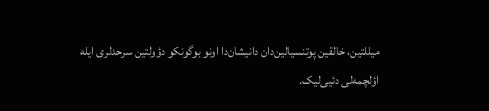میللتین، خالقین پوتنسیالین‌دان دانیشان‌دا اونو بوگونکو دؤولتین سرحدلری ایله اؤلچمه‌لی دئیی‌لیک.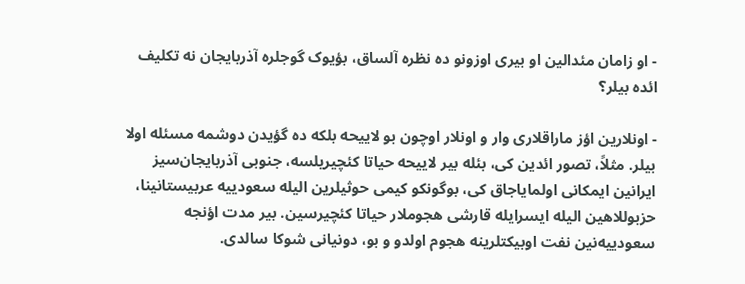- او زامان مئدالین او بیری اوزونو ده نظره آلساق، بؤیوک گوجلره آذربایجان نه تکلیف ائده بیلر؟

- اونلارین اؤز ماراقلاری وار و اونلار اوچون بو لاییحه بلکه ده گؤیدن دوشمه مسئله اولا بیلر. مثلاً، تصور ائدین کی، بئله بیر لاییحه حیاتا کئچیریلسه، جنوبی آذربایجان‌سیز ایرانین ایمکانی اولمایاجاق کی، بوگونکو کیمی حوثیلرین الیله سعودییه عربیستانینا، حزبوللاهین الیله ایسرایله قارشی هجوملار حیاتا کئچیرسین. بیر مدت اؤنجه سعودییه‌نین نفت اوبیکتلرینه هجوم اولدو و بو، دونیانی شوکا سالدی.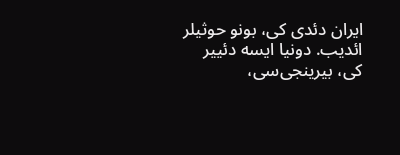ایران دئدی کی، بونو حوثیلر ائدیب. دونیا ایسه دئییر کی، بیرینجی‌سی،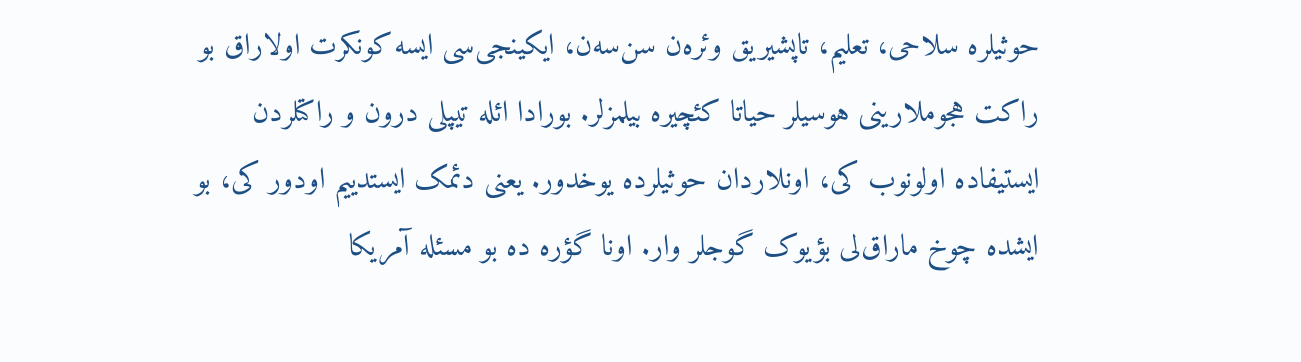حوثیلره سلاحی، تعلیم، تاپشیریق وئره‌ن سن‌سه‌ن، ایکینجی‌سی ایسه کونکرت اولاراق بو راکت هجوملارینی هوسیلر حیاتا کئچیره بیلمزلر. بورادا ائله تیپلی درون و راکتلردن ایستیفاده اولونوب کی، اونلاردان حوثیلرده یوخدور. یعنی دئمک ایستدییم اودور کی، بو ایشده چوخ ماراق‌لی بؤیوک گوجلر وار. اونا گؤره ده بو مسئله آمریکا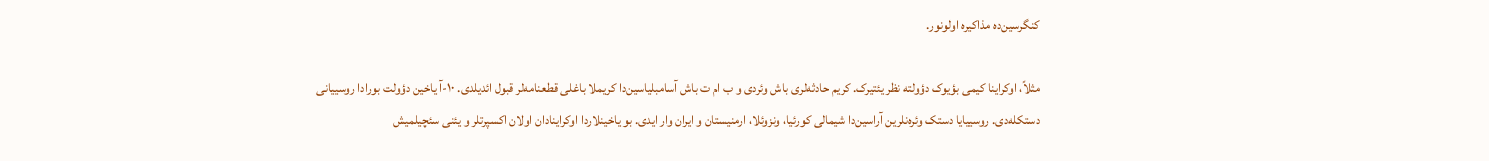کنگرسین‌ده مذاکیره اولونور.

مثلاً، اوکراینا کیمی بؤیوک دؤولته نظر یئتیرک. کریم حادثه‌لری باش وئردی و ب ام ت باش آسامبلیاسین‌دا کریملا باغلی قطعنامه‌لر قبول ائدیلدی. ۱۰-آ یاخین دؤولت بورادا روسییانی دستکله‌دی. روسییایا دستک وئره‌نلرین آراسین‌دا شیمالی کورئیا، ونزوئلا، ارمنیستان و ایران وار ایدی. بو یاخینلاردا اوکراینادان اولان اکسپرتلر و یئنی سئچیلمیش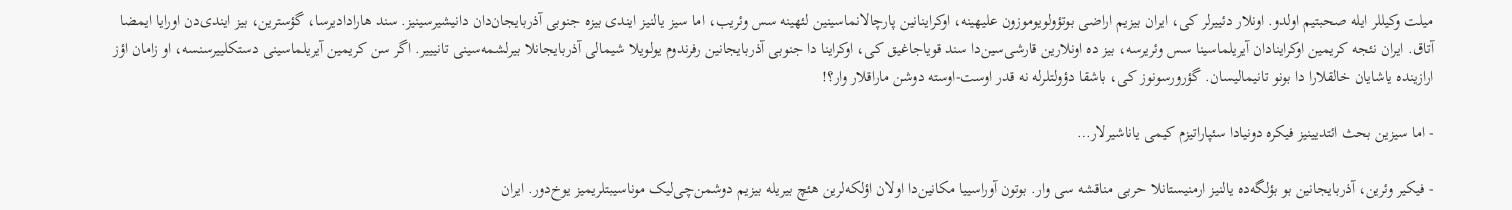میلت وکیللر ایله صحبتیم اولدو. اونلار دئییرلر کی، ایران بیزیم اراضی بوتؤولویوموزون علیهینه، اوکراینانین پارچالانماسینین لئهینه سس وئریب، اما سیز یالنیز ایندی بیزه جنوبی آذربایجان‌دان دانیشیرسینیز. سند هارادادیرسا، گؤسترین، بیز ایندی‌دن اورایا ایمضا آتاق. ایران نئجه کریمین اوکراینادان آیریلماسینا سس وئریرسه، بیز ده اونلارین قارشی‌سین‌دا سند قویاجاغیق کی، اوکراینا دا جنوبی آذربایجانین رفرندوم یولویلا شیمالی آذربایجانلا بیرلشمه‌سینی تانیییر. اگر سن کریمین آیریلماسینی دستکلییرسنسه، او زامان اؤز ارازینده یاشایان خالقلارا دا بونو تانیمالیسان. گؤرورسونوز کی، باشقا دؤولتلرله نه قدر اوست-اوسته دوشن ماراقلار وار؟!

- اما سیزین بحث ائتدیینیز فیکره دونیادا سئپاراتیزم کیمی یاناشیرلار…

- فیکیر وئرین، آذربایجانین بو بؤلگه‌ده یالنیز ارمنیستانلا حربی مناقشه سی وار. بوتون آوراسییا مکانین‌دا اولان اؤلکه‌لرین هئچ بیریله بیزیم دوشمن‌چی‌لیک موناسیبتلریمیز یوخ‌دور. ایران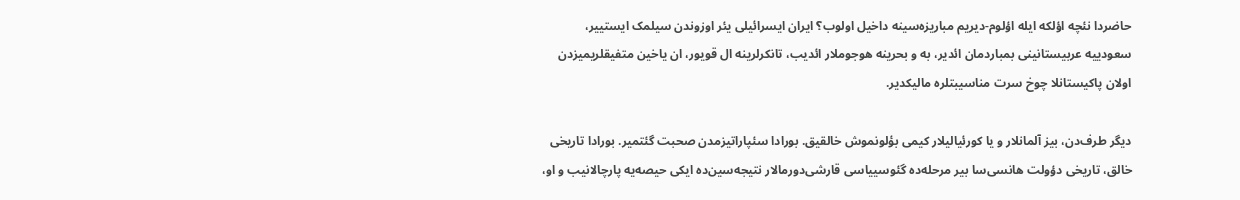حاضردا نئچه اؤلکه ایله اؤلوم-دیریم مباریزه‌سینه داخیل اولوب؟ ایران ایسرائیلی یئر اوزوندن سیلمک ایستییر، سعودییه عربیستانینی بمباردمان ائدیر، به و بحرینه هوجوملار ائدیب، تانکرلرینه ال قویور، ان یاخین متفیقلریمیزدن اولان پاکیستانلا چوخ سرت مناسیبتلره مالیکدیر.

دیگر طرف‌دن، بیز آلمانلار و یا کورئیالیلار کیمی بؤلونموش خالقیق. بورادا سئپاراتیزمدن صحبت گئتمیر. بورادا تاریخی خالق، تاریخی دؤولت هانسی‌سا بیر مرحله‌ده گئوسییاسی قارشی‌دورمالار نتیجه‌سین‌ده ایکی حیصه‌یه پارچالانیب و او،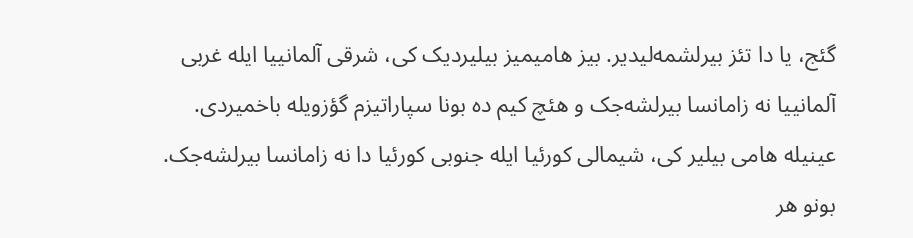گئج، یا دا تئز بیرلشمه‌لیدیر. بیز هامیمیز بیلیردیک کی، شرقی آلمانییا ایله غربی آلمانییا نه زامانسا بیرلشه‌جک و هئچ کیم ده بونا سپاراتیزم گؤزویله باخمیردی. عینیله هامی بیلیر کی، شیمالی کورئیا ایله جنوبی کورئیا دا نه زامانسا بیرلشه‌جک. بونو هر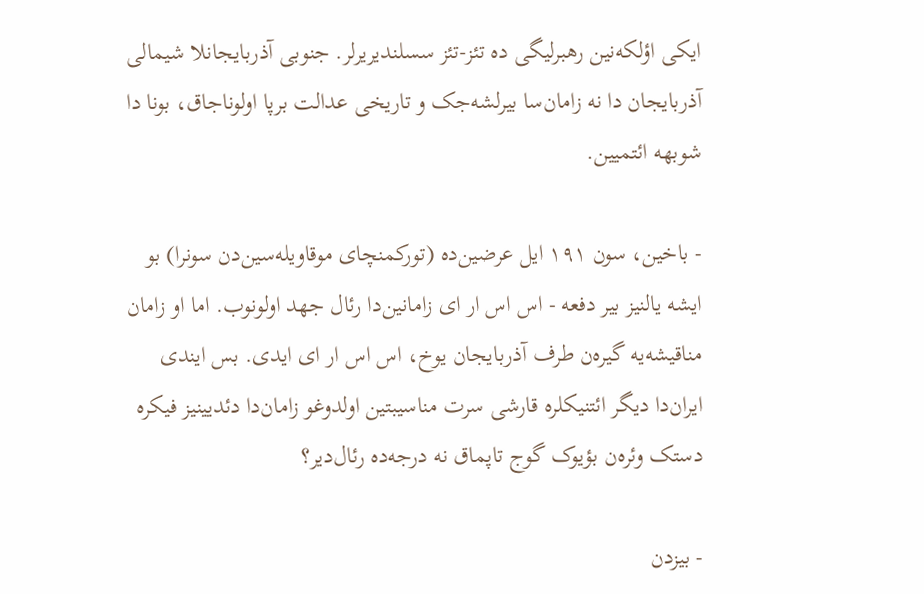ایکی اؤلکه‌نین رهبرلیگی ده تئز-تئز سسلندیریرلر. جنوبی آذربایجانلا شیمالی آذربایجان دا نه زامان‌سا بیرلشه‌جک و تاریخی عدالت برپا اولوناجاق، بونا دا شوبهه ائتمیین.

- باخین، سون ۱۹۱ ایل عرضین‌ده (تورکمنچای موقاویله‌سین‌دن سونرا) بو ایشه یالنیز بیر دفعه - اس اس ار ای زامانین‌دا رئال جهد اولونوب. اما او زامان مناقیشه‌یه گیره‌ن طرف آذربایجان یوخ، اس اس ار ای ایدی. بس ایندی ایران‌دا دیگر ائتنیکلره قارشی سرت مناسیبتین اولدوغو زامان‌دا دئدیینیز فیکره دستک وئره‌ن بؤیوک گوج تاپماق نه درجه‌ده رئال‌دیر؟

- بیزدن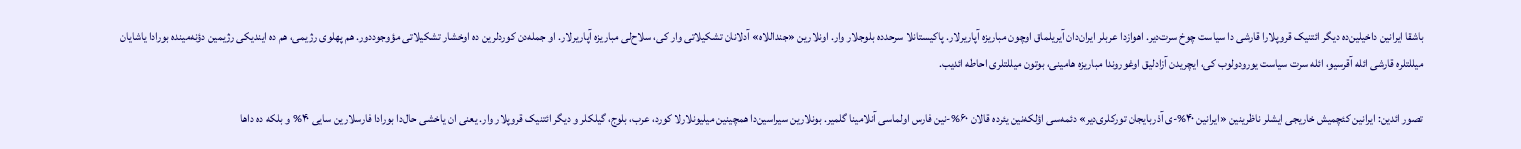باشقا ایرانین داخیلین‌ده دیگر ائتنیک قروپلارا قارشی دا سیاست چوخ سرت‌دیر. اهوازدا عربلر ایران‌دان آیریلماق اوچون مباریزه آپاریرلار. پاکیستانلا سرحدده بلوجلار وار. اونلارین «جنداللاه» آدلانان تشکیلاتی وار کی، سلاح‌لی مباریزه آپاریرلار. او جمله‌دن کوردلرین ده اوخشار تشکیلاتی مؤوجوددور. هم پهلوی رژیمی، هم ده ایندیکی رژیمین دؤنه‌مینده بورادا یاشایان میللتلره قارشی ائله آقرسیو، ائله سرت سیاست یورودولوب کی، ایچریدن آزادلیق اوغوروندا مباریزه هامینی، بوتون میللتلری احاطه ائدیب.

تصور ائدین: ایرانین کئچمیش خاریجی ایشلر ناظرینین «ایرانین ۴۰%-ی آذربایجان تورکلری‌دیر» دئمه‌سی اؤلکه‌نین یئرده قالان ۶۰%-نین فارس اولماسی آنلامینا گلمیر. بونلارین سیراسین‌دا همچینین میلیونلارلا کورد، عرب، بلوج، گیلکلر و دیگر ائتنیک قروپلار وار. یعنی ان یاخشی حال‌دا بورادا فارسلارین سایی ۴۰% و بلکه ده داها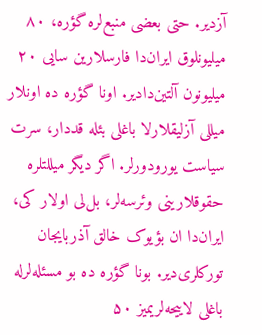آزدیر. حتی بعضی منبع‌لره گؤره، ۸۰ میلیونلوق ایران‌دا فارسلارین سایی ۲۰ میلیونون آلتین‌دادیر. اونا گؤره ده اونلار میللی آزلیقلارلا باغلی بئله قددار، سرت سیاست یورودورلر. اگر دیگر میللتلره حقوقلارینی وئرسه‌لر، بل‌لی اولار کی، ایران‌دا ان بؤیوک خالق آذربایجان تورکلری‌دیر. بونا گؤره ده بو مسئله‌لرله باغلی لاییحه‌لریمیز ۵۰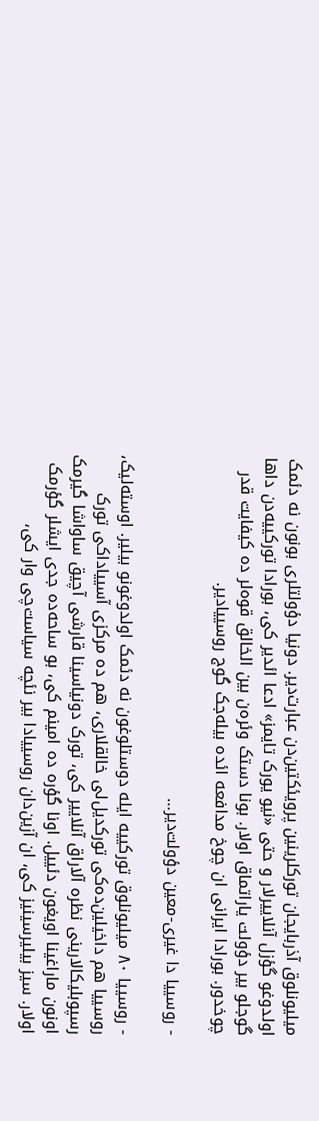میلیونلوق آذربایجان تورکلرینین پرویئکتین‌دن عبارت‌دیر. دونیا دؤولتلری بونون نه دئمک اولدوغو گؤزل آنلاییرلار و حتی «نیو یورک تایمز» ادعا ائدیر کی، بورادا تورکییه‌دن داها گوجلو بیر دؤولت یاراتماق اولار. بونا دستک وئره‌ن بین الخالق قوه‌لر ده کیفایت قدر چوخدور. بورادا ایرانی ان چوخ مدافعه ائده بیله‌جک گوج روسییادیر.

- روسییا دا غیری-معین دؤولت‌دیر…

- روسییا ۸۰ میلیونلوق تورکییه ایله دوستلوغون نه دئمک اولدوغونو بیلیر. اوسته‌لیک، روسییا هم داخیلین‌ده‌کی تورکدیل‌لی خالقلاری، هم ده مرکزی آسییاداکی تورک رسپوبلیکالارینی نظره آلاراق آنلاییر کی، تورک دونیاسینا قارشی آچیق ساواشا گیرمک اونون ماراغینا اویغون دئییل. اونا گؤره ده امینم کی، بو ساحه‌ده جدی ایشلر گؤرمک اولار. سیز بیلیرسینیز کی، ان آزین‌دان روسییادا بیر نئچه سیاست‌چی وار کی،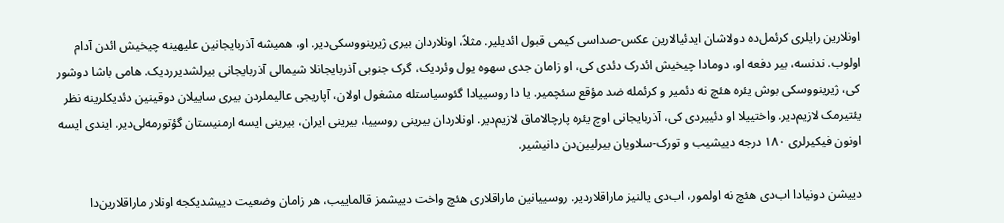اونلارین رایلری کرئمل‌ده دولاشان ایدئیالارین عکس-صداسی کیمی قبول ائدیلیر. مثلاً، اونلاردان بیری ژیرینووسکی‌دیر. او، همیشه آذربایجانین علیهینه چیخیش ائد‌ن آدام اولوب. ندنسه، بیر دفعه او، دومادا چیخیش ائد‌رک دئدی کی، او زامان جدی سهوه یول وئردیک، گرک جنوبی آذربایجانلا شیمالی آذربایجانی بیرلشدیرردیک. هامی باشا دوشور کی، ژیرینووسکی بوش یئره هئچ نه دئمیر و کرئمله ضد مؤقع سئچمیر. یا دا روسییادا گئوسیاستله مشغول اولان، آپاریجی عالیملردن بیری ساییلان دوقینین دئدیکلرینه نظر یئتیرمک لازیم‌دیر. واختییلا او دئییردی کی، آذربایجانی اوچ یئره پارچالاماق لازیم‌دیر. اونلاردان بیرینی روسییا، بیرینی ایران، بیرینی ایسه ارمنیستان گؤتورمه‌لی‌دیر. ایندی ایسه اونون فیکیرلری ۱۸۰ درجه دییشیب و تورک-سلاویان بیرلیین‌دن دانیشیر.

دییشن دونیادا اب‌دی هئچ نه اولمور، اب‌دی یالنیز ماراقلاردیر. روسییانین ماراقلاری هئچ واخت دییشمز قالماییب، هر زامان وضعیت دییشدیکجه اونلار ماراقلارین‌دا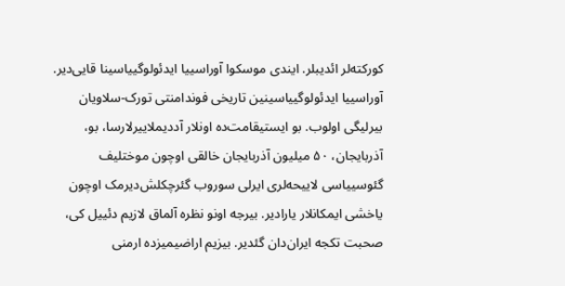کورکته‌لر ائدیبلر. ایندی موسکوا آوراسییا ایدئولوگییاسینا قایی‌دیر. آوراسییا ایدئولوگییاسینین تاریخی فوندامنتی تورک-سلاویان بیرلیگی اولوب. بو ایستیقامت‌ده اونلار آددیملاییرلارسا، بو، آذربایجان، ۵۰ میلیون آذربایجان خالقی اوچون موختلیف گئوسییاسی لاییحه‌لری ایر‌لی سوروب گئرچکلش‌دیرمک اوچون یاخشی ایمکانلار یارادیر. بیرجه اونو نظره آلماق لازیم دئییل کی، صحبت تکجه ایران‌دان گئدیر. بیزیم اراضیمیزده ارمنی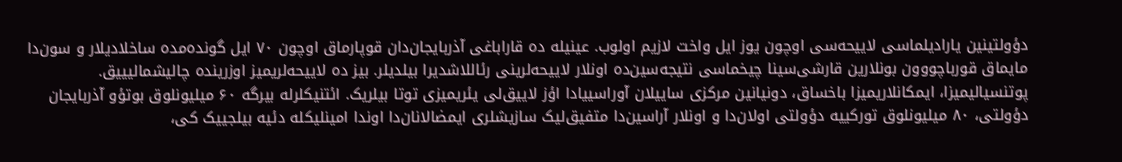دؤولتینین یارادیلماسی لاییحه‌سی اوچون یوز ایل واخت لازیم اولوب. عینیله ده قاراباغی آذربایجان‌دان قوپارماق اوچون ۷۰ ایل گونده‌مده ساخلادیلار و سون‌دا مایماق قورباچووون بونلارین قارشی‌سینا چیخماسی نتیجه‌سین‌ده اونلار لاییحه‌لرینی رئاللاشدیرا بیلدیلر. بیز ده لاییحه‌لریمیز اوزرینده چالیشمالیییق. پوتنسیالیمیزا، ایمکانلاریمیزا باخساق، دونیانین مرکزی ساییلان آوراسییادا اؤز لاییق‌لی یئریمیزی توتا بیلریک. ائتنیکلرله بیرگه ۶۰ میلیونلوق بوتؤو آذربایجان دؤولتی، ۸۰ میلیونلوق تورکییه دؤولتی اولان‌دا و اونلار آراسین‌دا متفیق‌لیک سازیشلری ایمضالانان‌دا اوندا امینلیکله دئیه بیلجییک کی،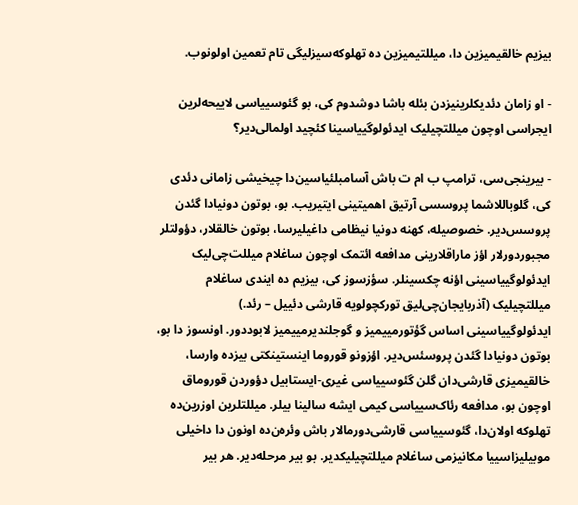بیزیم خالقیمیزین دا، میللتیمیزین ده تهلوکه‌سیزلیگی تام تعمین اولونوب.

- او زامان دئدیکلرینیزدن بئله باشا دوشدوم کی، بو گئوسییاسی لاییحه‌لرین ایجراسی اوچون میللتچیلیک ایدئولوگییاسینا کئچید اولمالی‌دیر؟

- بیرینجی‌سی، ترامپ ب ام ت باش آسامبلئیاسین‌دا چیخیشی زامانی دئدی کی، گلوباللاشما پروسسی آرتیق اهمیتینی ایتیریب. بو، بوتون دونیادا گئدن پروسس‌دیر. خصوصیله، کهنه دونیا نیظامی داغیلیرسا، بوتون خالقلار، دؤولتلر مجبوردورلار اؤز ماراقلارینی مدافعه ائتمک اوچون ساغلام میللت‌چی‌لیک ایدئولوگییاسینی اؤنه چکسینلر. سؤزسوز کی، بیزیم ده ایندی ساغلام میللتچیلیک (آذربایجان‌چی‌لیق تورکچولویه قارشی دئییل – رئد.) ایدئولوگییاسینی اساس گؤتورمییمیز و گوجلندیرمییمیز لابوددور. اونسوز دا بو، بوتون دونیادا گئدن پروسئس‌دیر. اؤزونو قوروما اینستینکتی بیزده وارسا، خالقیمیزی قارشی‌دان گلن گئوسییاسی غیری-ایستابیل دؤوردن قوروماق اوچون بو، مدافعه رئاک‌سییاسی کیمی ایشه سالینا بیلر. میللتلرین اوزرین‌ده تهلوکه اولان‌دا، گئوسییاسی قارشی‌دورمالار باش وئره‌ن‌ده اونون دا داخیلی موبیلیزاسییا مکانیزمی ساغلام میللتچیلیکدیر. بو بیر مرحله‌دیر. هر بیر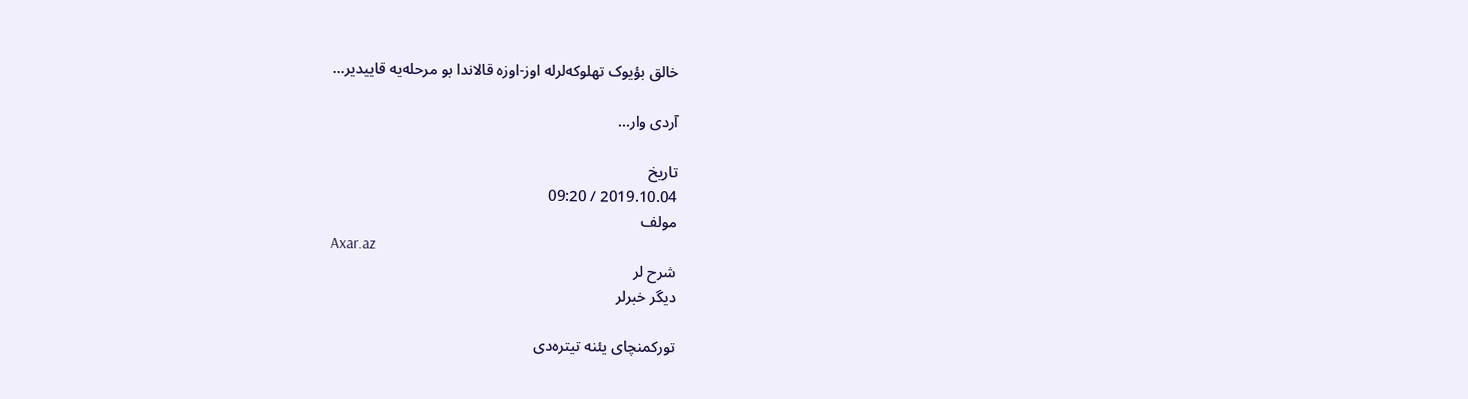خالق بؤیوک تهلوکه‌لرله اوز-اوزه قالاندا بو مرحله‌یه قاییدیر...

آردی وار…

تاریخ
2019.10.04 / 09:20
مولف
Axar.az
شرح لر
دیگر خبرلر

تورکمنچای یئنه تیتره‌دی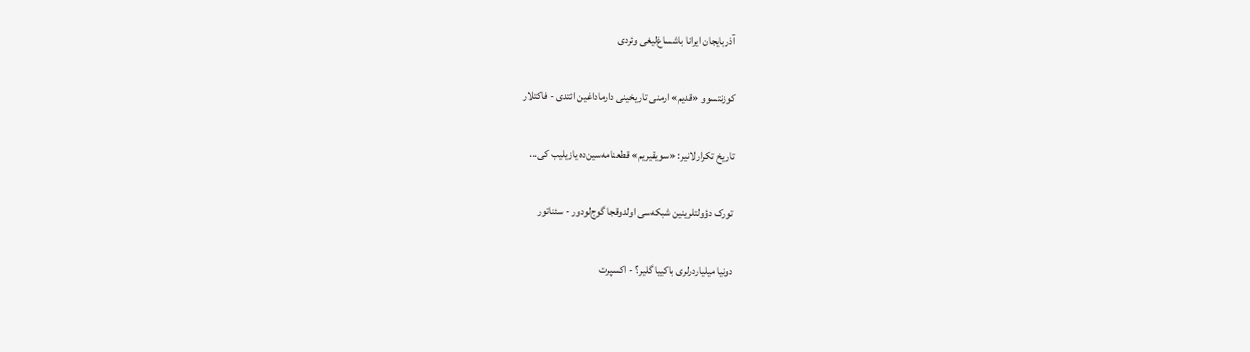آذربایجان ایرانا باشساغ‌لیغی وئردی

کوزنتسوو «قدیم» ارمنی تاریخینی دارماداغین ائتدی - فاکتلار

تاریخ تکرارلانیر: «سویقیریم» قطعنامه‌سین‌ده یازیلیب کی...

تورک دؤولتلرینین شبکه‌سی اولدوقجا گوج‌لودور - سئناتور

دونیا میلیاردرلری باکییا گلیر؟ - اکسپرت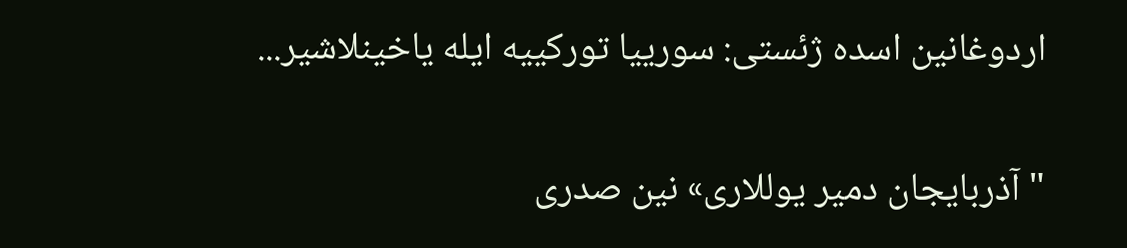اردوغانین اسده ژئستی: سورییا تورکییه ایله یاخینلاشیر...

"آذربایجان دمیر یوللاری» نین صدری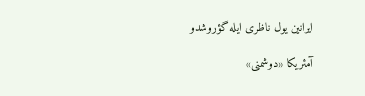ایرانین یول ناظری ایله گؤروشدو

آمئریکا «دوشمنی»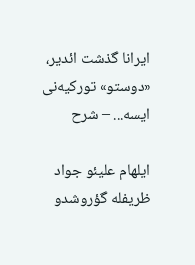ایرانا گذشت ائدیر، «دوستو» تورکیه‌نی ایسه... – شرح

ایلهام علیئو جواد ظریفله گؤروشدو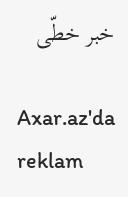خبر خطّی

Axar.az'da reklam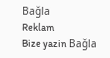Bağla
Reklam
Bize yazin Bağla